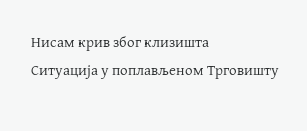Нисам крив због клизишта
Ситуација у поплављеном Трговишту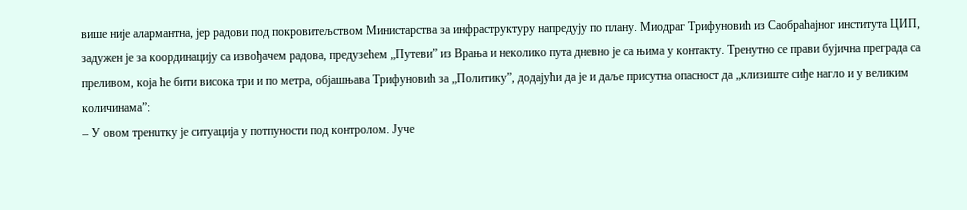више није алармантна, јер радови под покровитељством Министарства за инфраструктуру напредују по плану. Миодраг Трифуновић из Саобраћајног института ЦИП, задужен је за координацију са извођачем радова, предузећем „Путеви” из Врања и неколико пута дневно је са њима у контакту. Тренутно се прави бујична преграда са преливом, која ће бити висока три и по метра, објашњава Трифуновић за „Политику”, додајући да је и даље присутна опасност да „клизиште сиђе нагло и у великим количинама”:
– У овом тренuтку је ситуација у потпуности под контролом. Јуче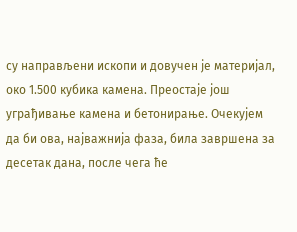су направљени ископи и довучен је материјал, око 1.500 кубика камена. Преостаје још уграђивање камена и бетонирање. Очекујем да би ова, најважнија фаза, била завршена за десетак дана, после чега ће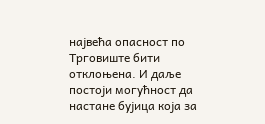највећа опасност по Трговиште бити отклоњена. И даље постоји могућност да настане бујица која за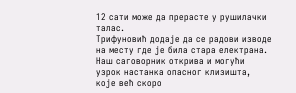12 сати може да прерасте у рушилачки талас.
Трифуновић додаје да се радови изводе на месту где је била стара електрана. Наш саговорник открива и могући узрок настанка опасног клизишта, које већ скоро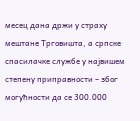месец дана држи у страху мештане Трговишта, а српске спасилачке службе у највишем степену приправности – због могућности да се 300.000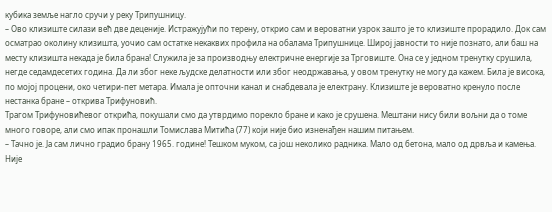кубика земље нагло сручи у реку Трипушницу.
– Ово клизиште силази већ две деценије. Истражујући по терену, открио сам и вероватни узрок зашто је то клизиште прорадило. Док сам осматрао околину клизишта, уочио сам остатке некаквих профила на обалама Трипушнице. Широј јавности то није познато, али баш на месту клизишта некада је била брана! Служила је за производњу електричне енергије за Трговиште. Она се у једном тренутку срушила, негде седамдесетих година. Да ли због неке људске делатности или због неодржавања, у овом тренутку не могу да кажем. Била је висока, по мојој процени, око четири-пет метара. Имала је опточни канал и снабдевала је електрану. Клизиште је вероватно кренуло после нестанка бране – открива Трифуновић.
Трагом Трифуновићевог открића, покушали смо да утврдимо порекло бране и како је срушена. Мештани нису били вољни да о томе много говоре, али смо ипак пронашли Томислава Митића (77) који није био изненађен нашим питањем.
– Тачно је. Ја сам лично градио брану 1965. године! Тешком муком, са још неколико радника. Мало од бетона, мало од дрвља и камења. Није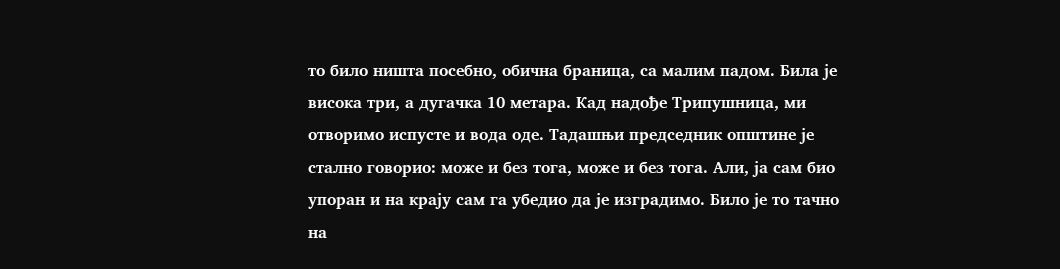то било ништа посебно, обична браница, са малим падом. Била је висока три, а дугачка 10 метара. Кад надође Трипушница, ми отворимо испусте и вода оде. Тадашњи председник општине је стално говорио: може и без тога, може и без тога. Али, ја сам био упоран и на крају сам га убедио да је изградимо. Било је то тачно на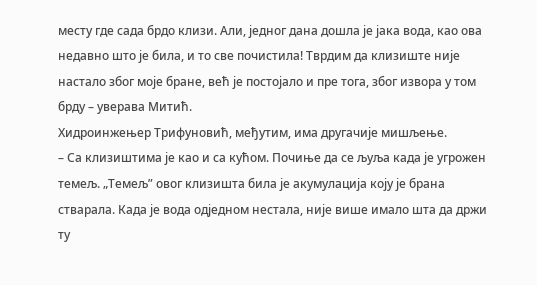месту где сада брдо клизи. Али, једног дана дошла је јака вода, као ова недавно што је била, и то све почистила! Тврдим да клизиште није настало због моје бране, већ је постојало и пре тога, због извора у том брду – уверава Митић.
Хидроинжењер Трифуновић, међутим, има другачије мишљење.
– Са клизиштима је као и са кућом. Почиње да се љуља када је угрожен темељ. „Темељ” овог клизишта била је акумулација коју је брана стварала. Када је вода одједном нестала, није више имало шта да држи ту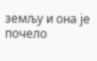земљу и она је почело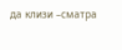да клизи –сматра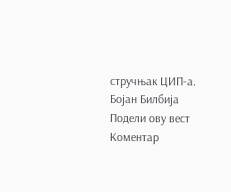стручњак ЦИП-а.
Бојан Билбија
Подели ову вест
Комeнтар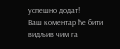успeшно додат!
Ваш комeнтар ћe бити видљив чим га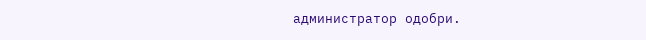администратор одобри.